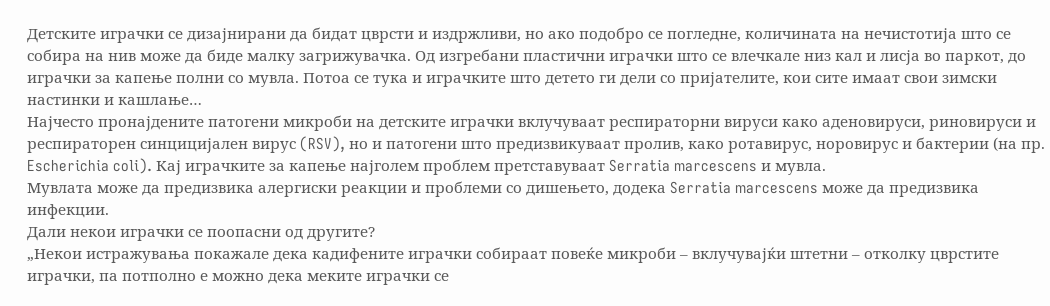Детските играчки се дизајнирани да бидат цврсти и издржливи, но ако подобро се погледне, количината на нечистотија што се собира на нив може да биде малку загрижувачка. Од изгребани пластични играчки што се влечкале низ кал и лисја во паркот, до играчки за капење полни со мувла. Потоа се тука и играчките што детето ги дели со пријателите, кои сите имаат свои зимски настинки и кашлање…
Најчесто пронајдените патогени микроби на детските играчки вклучуваат респираторни вируси како аденовируси, риновируси и респираторен синцицијален вирус (RSV), но и патогени што предизвикуваат пролив, како ротавирус, норовирус и бактерии (на пр. Escherichia coli). Кај играчките за капење најголем проблем претставуваат Serratia marcescens и мувла.
Мувлата може да предизвика алергиски реакции и проблеми со дишењето, додека Serratia marcescens може да предизвика инфекции.
Дали некои играчки се поопасни од другите?
„Некои истражувања покажале дека кадифените играчки собираат повеќе микроби – вклучувајќи штетни – отколку цврстите играчки, па потполно е можно дека меките играчки се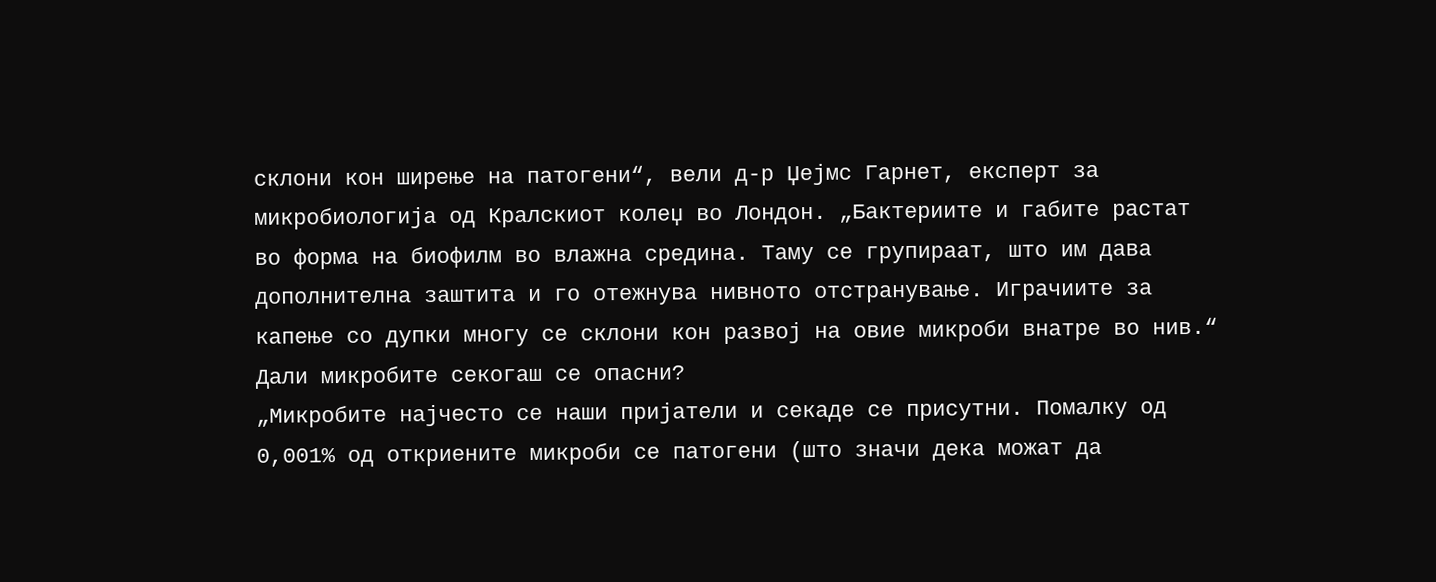склони кон ширење на патогени“, вели д-р Џејмс Гарнет, експерт за микробиологија од Кралскиот колеџ во Лондон. „Бактериите и габите растат во форма на биофилм во влажна средина. Таму се групираат, што им дава дополнителна заштита и го отежнува нивното отстранување. Играчиите за капење со дупки многу се склони кон развој на овие микроби внатре во нив.“
Дали микробите секогаш се опасни?
„Микробите најчесто се наши пријатели и секаде се присутни. Помалку од 0,001% од откриените микроби се патогени (што значи дека можат да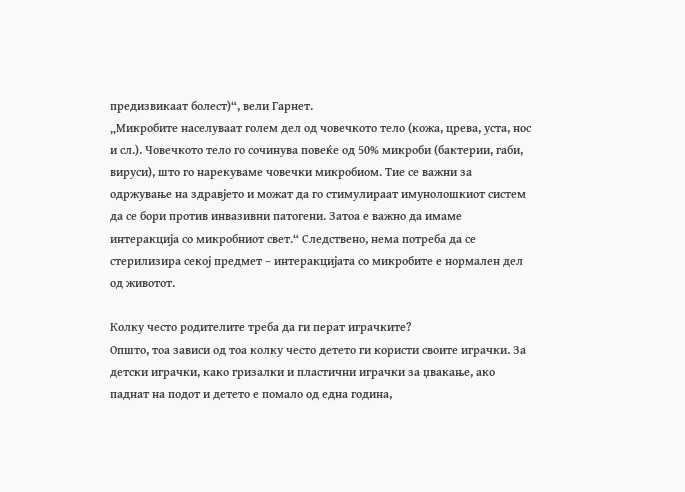предизвикаат болест)“, вели Гарнет.
„Микробите населуваат голем дел од човечкото тело (кожа, црева, уста, нос и сл.). Човечкото тело го сочинува повеќе од 50% микроби (бактерии, габи, вируси), што го нарекуваме човечки микробиом. Тие се важни за одржување на здравјето и можат да го стимулираат имунолошкиот систем да се бори против инвазивни патогени. Затоа е важно да имаме интеракција со микробниот свет.“ Следствено, нема потреба да се стерилизира секој предмет – интеракцијата со микробите е нормален дел од животот.

Колку често родителите треба да ги перaт играчките?
Општо, тоа зависи од тоа колку често детето ги користи своите играчки. За детски играчки, како гризалки и пластични играчки за џвакање, ако паднат на подот и детето е помало од една година,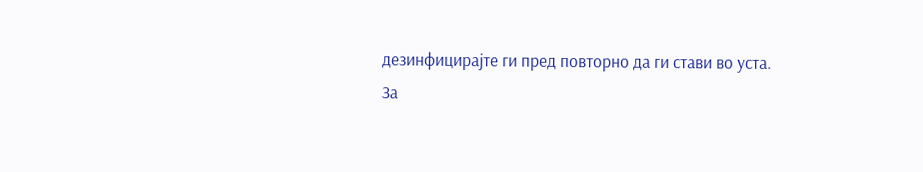дезинфицирајте ги пред повторно да ги стави во уста.
За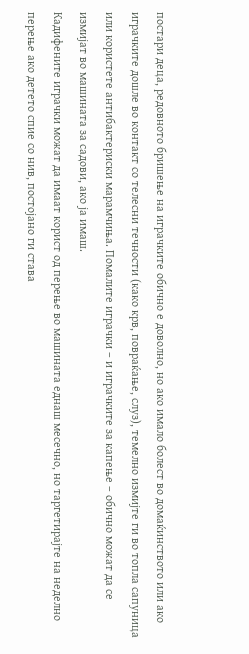постари деца, редовното бришење на играчките обично е доволно, но ако имало болест во домаќинството или ако играчките дошле во контакт со телесни течности (како крв, повраќање, слуз), темелно измијте ги во топла сапуница или користете антибактериски марамчиња. Помалите играчки – и играчките за капење – обично можат да се измијат во машината за садови, ако ја имаш.
Кадифените играчки можат да имаат корист од перење во машината еднаш месечно, но таргетирајте на неделно перење ако детето спие со нив, постојано ги става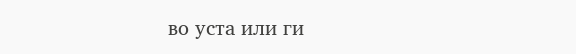во уста или ги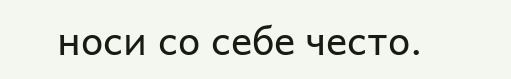носи со себе често.